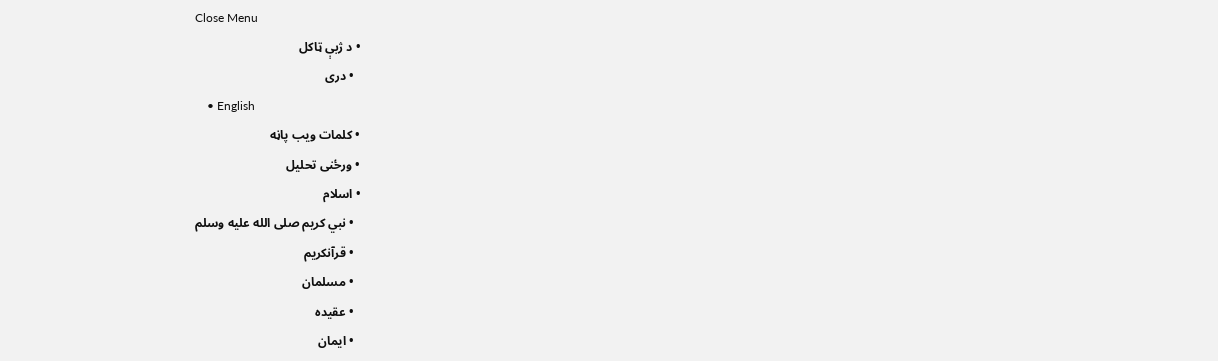Close Menu
  • د ژبې ټاکل
    • دری
    • English
  • کلمات ويب پاڼه
  • ورځنی تحلیل
  • اسلام
    • نبي کریم صلى الله عليه وسلم
    • قرآنکریم
    • مسلمان
    • عقیده
    • ایمان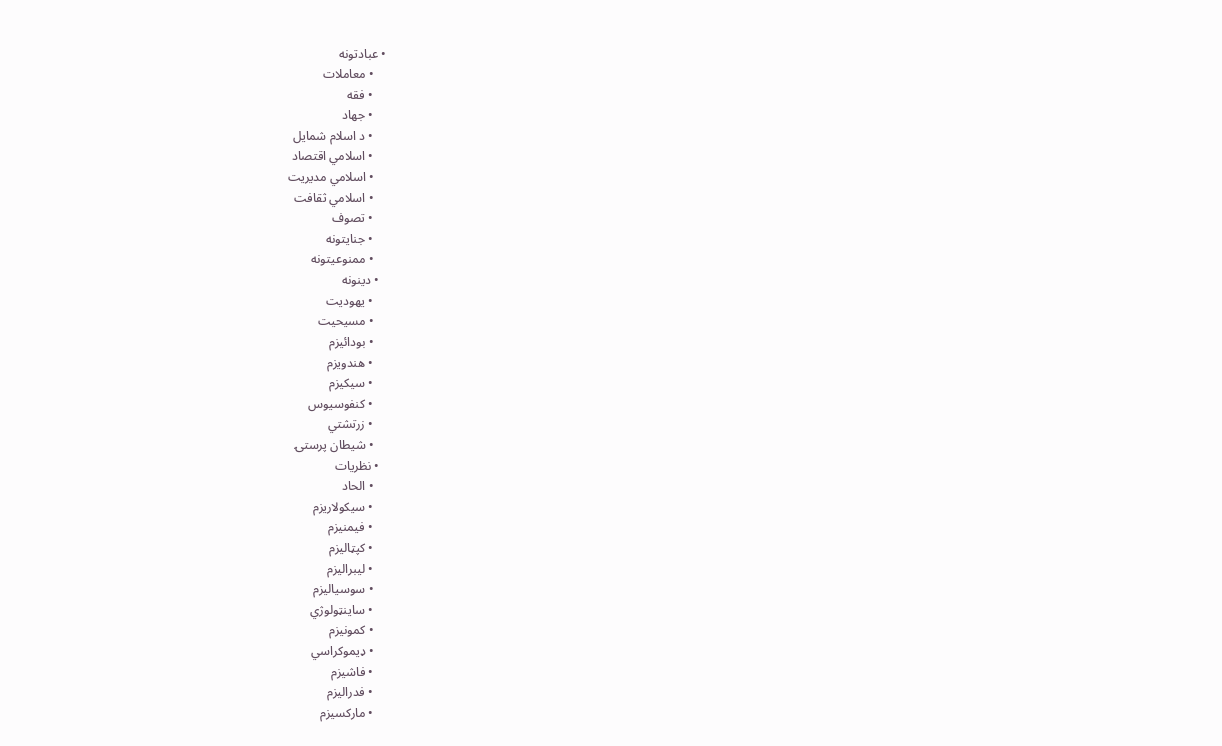• عبادتونه
    • معاملات
    • فقه
    • جهاد
    • د اسلام شمایل
    • اسلامي اقتصاد
    • اسلامي مدیریت
    • اسلامي ثقافت
    • تصوف
    • جنایتونه
    • ممنوعیتونه
  • دینونه
    • یهودیت
    • مسیحیت
    • بودائیزم
    • هندویزم
    • سیکیزم
    • کنفوسیوس
    • زرتشتي
    • شیطان پرستۍ
  • نظریات
    • الحاد
    • سیکولاریزم
    • فیمنیزم
    • کپټالیزم
    • لیبرالیزم
    • سوسیالیزم
    • ساینټولوژي
    • کمونیزم
    • ډیموکراسي
    • فاشیزم
    • فدرالیزم
    • مارکسیزم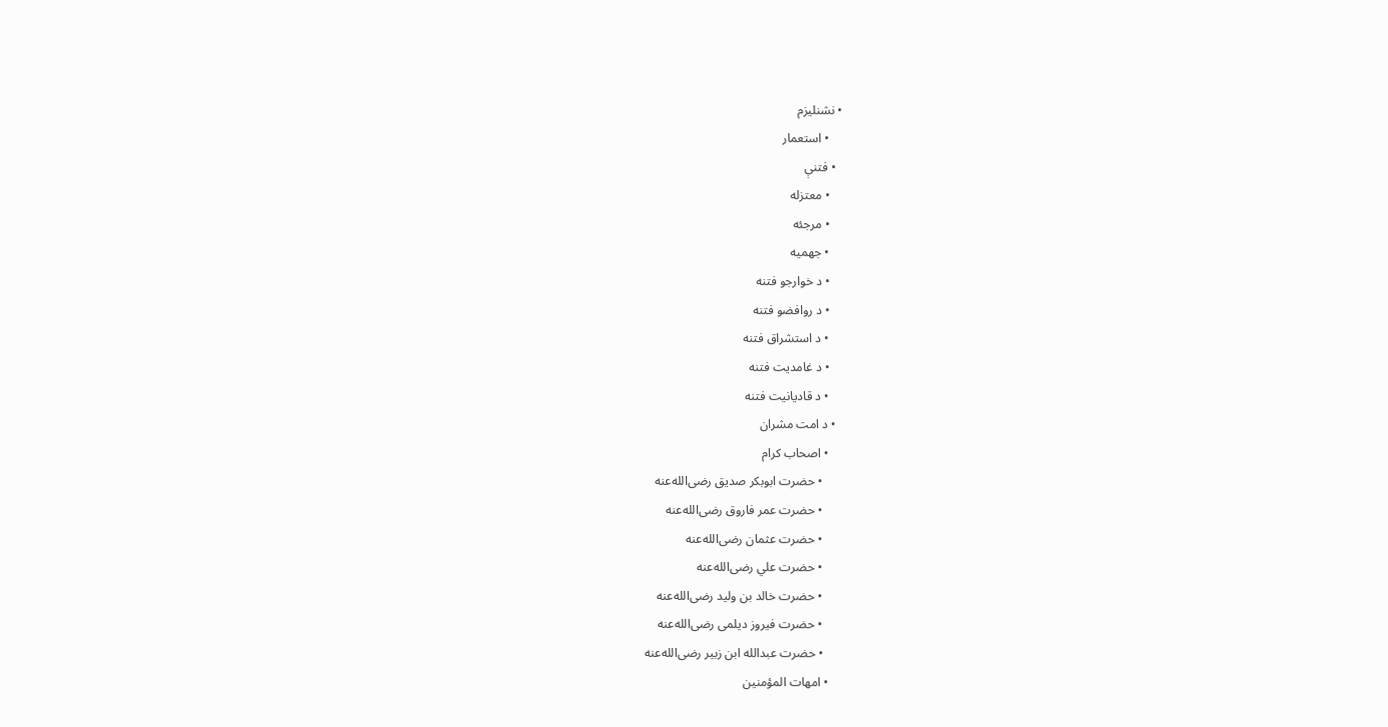• نشنلیزم
    • استعمار
  • فتنې
    • معتزله
    • مرجئه
    • جهمیه
    • د خوارجو فتنه
    • د روافضو فتنه
    • د استشراق فتنه
    • د غامدیت فتنه
    • د قادیانیت فتنه
  • د امت مشران
    • اصحاب کرام
      • حضرت ابوبکر صدیق رضی‌الله‌عنه
      • حضرت عمر فاروق رضی‌الله‌عنه
      • حضرت عثمان رضی‌الله‌عنه
      • حضرت علي رضی‌الله‌عنه
      • حضرت خالد بن ولید رضی‌الله‌عنه
      • حضرت فیروز دیلمی رضی‌الله‌عنه
      • حضرت عبدالله ابن زبیر رضی‌الله‌عنه
    • امهات المؤمنین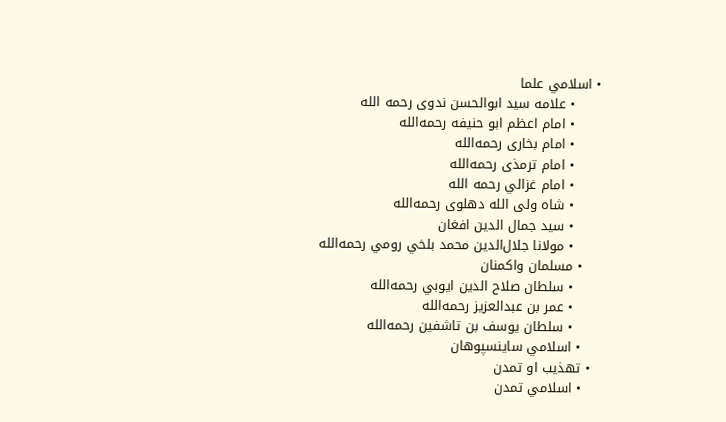• اسلامي علما
      • علامه سید ابوالحسن ندوی رحمه الله
      • امام اعظم ابو حنیفه رحمه‌الله
      • امام بخاری رحمه‌الله
      • امام ترمذی رحمه‌الله
      • امام غزالي رحمه الله
      • شاه ولی الله دهلوی رحمه‌الله
      • سید جمال الدین افغان
      • مولانا جلال‌الدین محمد بلخي رومي رحمه‌الله
    • مسلمان واکمنان
      • سلطان صلاح الدین ایوبي رحمه‌الله
      • عمر بن عبدالعزیز رحمه‌الله
      • سلطان یوسف بن تاشفین رحمه‌الله
    • اسلامي ساینسپوهان
  • تهذیب او تمدن
    • اسلامي تمدن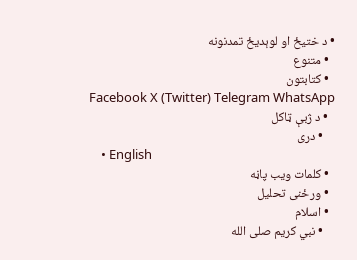• د ختیځ او لوېدیځ تمدنونه
  • متنوع
  • کتابتون
Facebook X (Twitter) Telegram WhatsApp
  • د ژبې ټاکل
    • دری
    • English
  • کلمات ويب پاڼه
  • ورځنی تحلیل
  • اسلام
    • نبي کریم صلى الله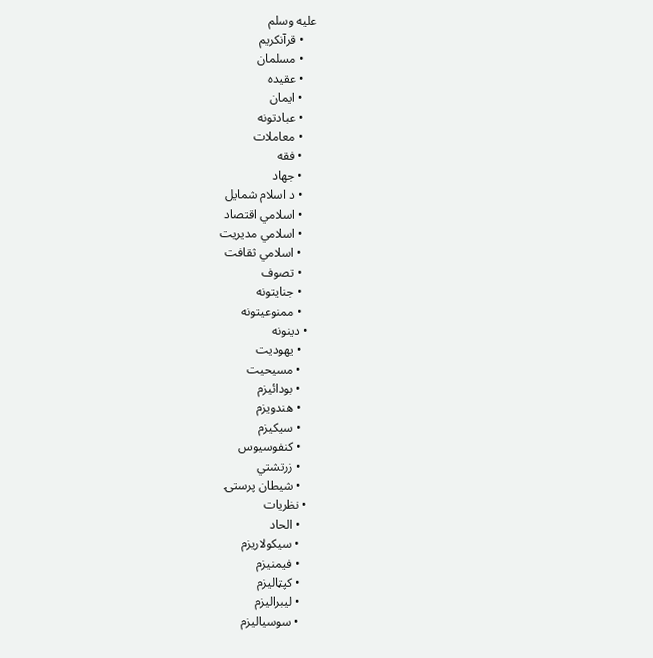عليه وسلم
    • قرآنکریم
    • مسلمان
    • عقیده
    • ایمان
    • عبادتونه
    • معاملات
    • فقه
    • جهاد
    • د اسلام شمایل
    • اسلامي اقتصاد
    • اسلامي مدیریت
    • اسلامي ثقافت
    • تصوف
    • جنایتونه
    • ممنوعیتونه
  • دینونه
    • یهودیت
    • مسیحیت
    • بودائیزم
    • هندویزم
    • سیکیزم
    • کنفوسیوس
    • زرتشتي
    • شیطان پرستۍ
  • نظریات
    • الحاد
    • سیکولاریزم
    • فیمنیزم
    • کپټالیزم
    • لیبرالیزم
    • سوسیالیزم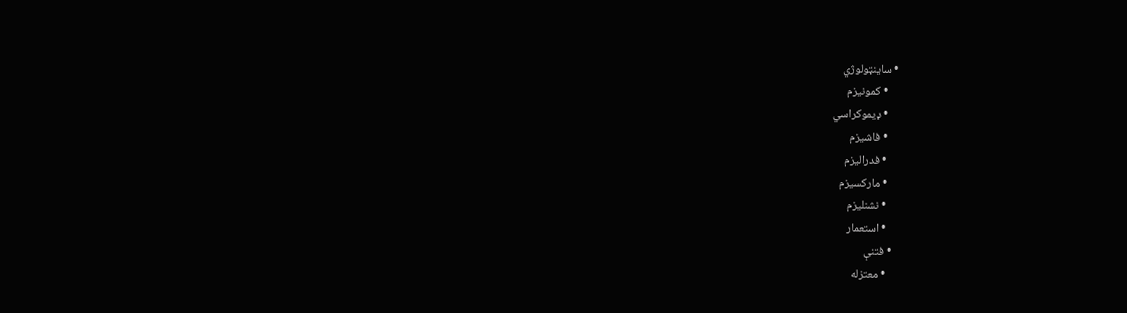• ساینټولوژي
    • کمونیزم
    • ډیموکراسي
    • فاشیزم
    • فدرالیزم
    • مارکسیزم
    • نشنلیزم
    • استعمار
  • فتنې
    • معتزله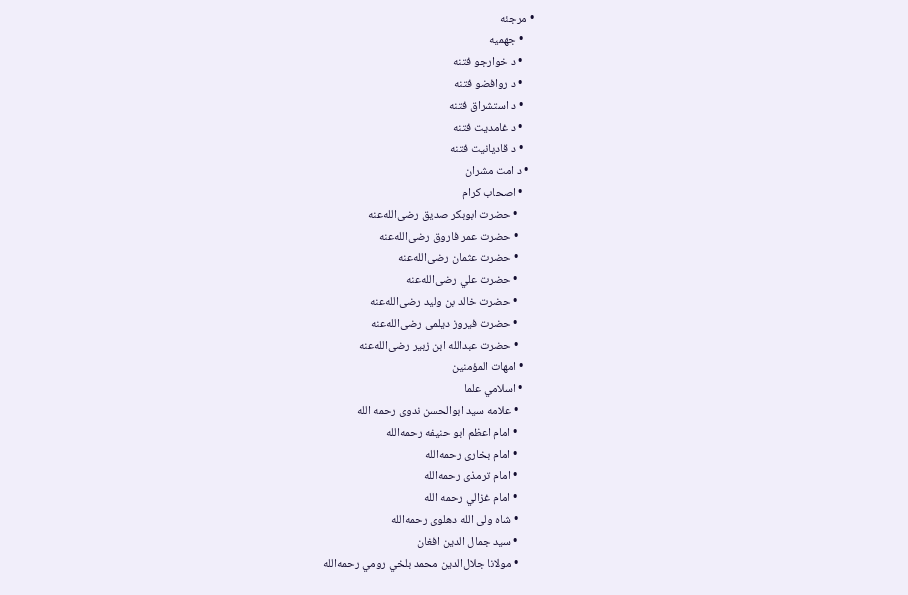• مرجئه
    • جهمیه
    • د خوارجو فتنه
    • د روافضو فتنه
    • د استشراق فتنه
    • د غامدیت فتنه
    • د قادیانیت فتنه
  • د امت مشران
    • اصحاب کرام
      • حضرت ابوبکر صدیق رضی‌الله‌عنه
      • حضرت عمر فاروق رضی‌الله‌عنه
      • حضرت عثمان رضی‌الله‌عنه
      • حضرت علي رضی‌الله‌عنه
      • حضرت خالد بن ولید رضی‌الله‌عنه
      • حضرت فیروز دیلمی رضی‌الله‌عنه
      • حضرت عبدالله ابن زبیر رضی‌الله‌عنه
    • امهات المؤمنین
    • اسلامي علما
      • علامه سید ابوالحسن ندوی رحمه الله
      • امام اعظم ابو حنیفه رحمه‌الله
      • امام بخاری رحمه‌الله
      • امام ترمذی رحمه‌الله
      • امام غزالي رحمه الله
      • شاه ولی الله دهلوی رحمه‌الله
      • سید جمال الدین افغان
      • مولانا جلال‌الدین محمد بلخي رومي رحمه‌الله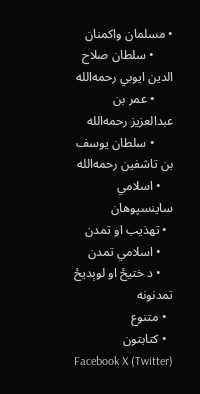• مسلمان واکمنان
      • سلطان صلاح الدین ایوبي رحمه‌الله
      • عمر بن عبدالعزیز رحمه‌الله
      • سلطان یوسف بن تاشفین رحمه‌الله
    • اسلامي ساینسپوهان
  • تهذیب او تمدن
    • اسلامي تمدن
    • د ختیځ او لوېدیځ تمدنونه
  • متنوع
  • کتابتون
Facebook X (Twitter)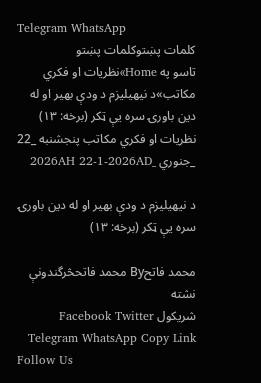Telegram WhatsApp
کلمات پښتوکلمات پښتو
تاسو په Home»نظریات او فکري مکاتب»د نیهیلیزم د ودې بهیر او له دین باورۍ سره یې ټکر (برخه: ۱۳)
نظریات او فکري مکاتب پنجشنبه _22 _جنوري _2026AH 22-1-2026AD

د نیهیلیزم د ودې بهیر او له دین باورۍ سره یې ټکر (برخه: ۱۳)

محمد فاتحBy محمد فاتحڅرگندونې نشته
شریکول Facebook Twitter Telegram WhatsApp Copy Link
Follow Us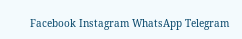Facebook Instagram WhatsApp Telegram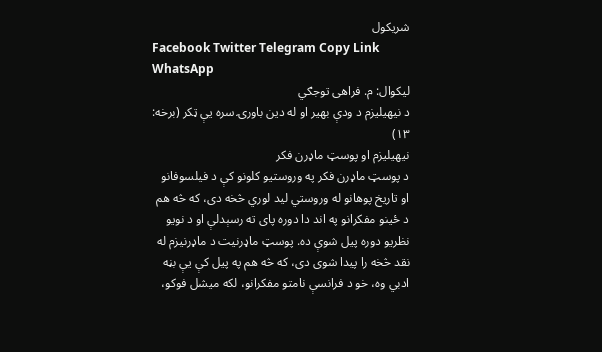شریکول
Facebook Twitter Telegram Copy Link WhatsApp
لیکوال: م. فراهی توجګي
د نیهیلیزم د ودې بهیر او له دین باورۍ سره یې ټکر (برخه: ۱۳)
نیهیلیزم او پوسټ ماډرن فکر
د پوسټ ‌ماډرن فکر په وروستیو کلونو کې د فیلسوفانو او تاریخ پوهانو له وروستي لید لوري څخه دی، که څه هم د ځینو مفکرانو په اند دا دوره پای ته رسېدلې او د نویو نظریو دوره پیل شوې ده. پوسټ‌ ماډرنیت د ماډرنیزم له نقد څخه را پيدا شوی دی، که څه هم په پیل کې یې بڼه ادبي وه، خو د فرانسې نامتو مفکرانو، لکه میشل فوکو،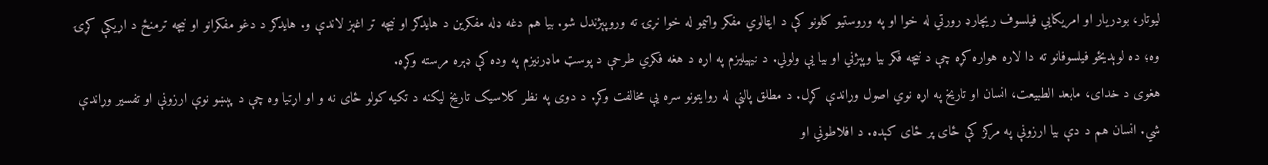لیوتار، بودریار او امریکایي فیلسوف ریچارډ رورتي له خوا او په وروستیو کلونو کې د ایټالوي مفکر واتیمو له خوا نړۍ ته وروپېژندل شو. بیا هم دغه ډله مفکرین د هایدګر او نیچه تر اغېز لاندې و. هایدګر د دغو مفکرانو او نیچه ترمنځ د اړیکې کړۍ وه؛ ده لوېدیځو فیلسوفانو ته دا لاره هواره کړه چې د نیچه فکر بیا وپېژني او بیا یې ولولي. د نیهیلیزم په اړه د هغه فکري طرحې د پوسټ ماډرنیزم په وده کې ډېره مرسته وکړه.
هغوی د خدای، مابعد الطبیعت، انسان او تاریخ په اړه نوي اصول وړاندې کړل. د مطلق‌ پالنې له روایتونو سره يې مخالفت وکړ. د دوی په نظر کلاسیک تاریخ لیکنه د تکیه کولو ځای نه و او اړتیا وه چې د پېښو نوې ارزونې او تفسیر وړاندې شي. انسان هم د دې بیا ارزونې په مرکز کې ځای پر ځای کېده. د افلاطوني او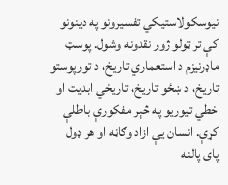نيوسکولاستیکي تفسیرونو په دینونو کې تر ټولو ژور نقدونه وشول. پوسټ‌ ماډرنیزم د استعماري تاریخ، د تورپوستو تاریخ، د ښځو تاریخ، تاریخي ابدیت او خطي تیوریو په څېر مفکورې باطلې کړې. انسان یې ازاد وګاڼه او هر ډول پای ‌پالنه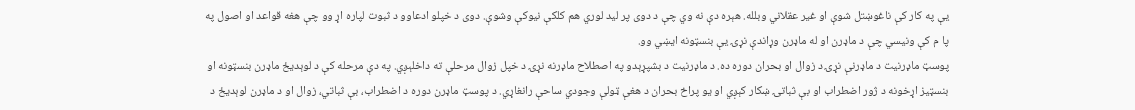یې په کار کې ناغوښتل شوې او غیر عقلاني وبلله. هېره دې نه وي چې د دوی پر لید لوري هم کلکې نیوکې وشوې. دوی د خپلو ادعاوو د ثبوت لپاره اړ وو چې هغه قواعد او اصول په پا م کې ونيسي چې د ماډرن او له ماډرن وړاندې نړۍ یې بنسټونه ایښي وو.
پوسټ‌ ماډرنیت د ماډرنې نړۍ د زوال او بحران دوره ده. د ماډرنيت د بشپړېدو په اصطلاح ماډرنه نړۍ د خپل زوال مرحلې ته داخلېږي. په دې مرحله کې د لوېدیځ ماډرن بنسټونه او بنسټیز اړخونه د ژور اضطراب او بې ‌ثباتۍ ښکار کېږي او یو پراخ بحران د هغې ټولې وجودي ساحې رانغاړي. د پوسټ‌ ماډرن دوره د اضطراب، بې ‌ثباتي، زوال او د ماډرن لوېدیځ د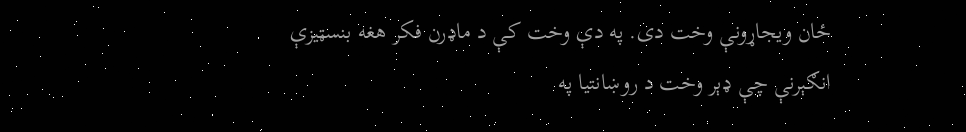ځان‌ ویجاړونې وخت دی. په دې وخت کې د ماډرن فکر هغه بنسټیزې انګېرنې چې ډېر وخت د روښانتیا په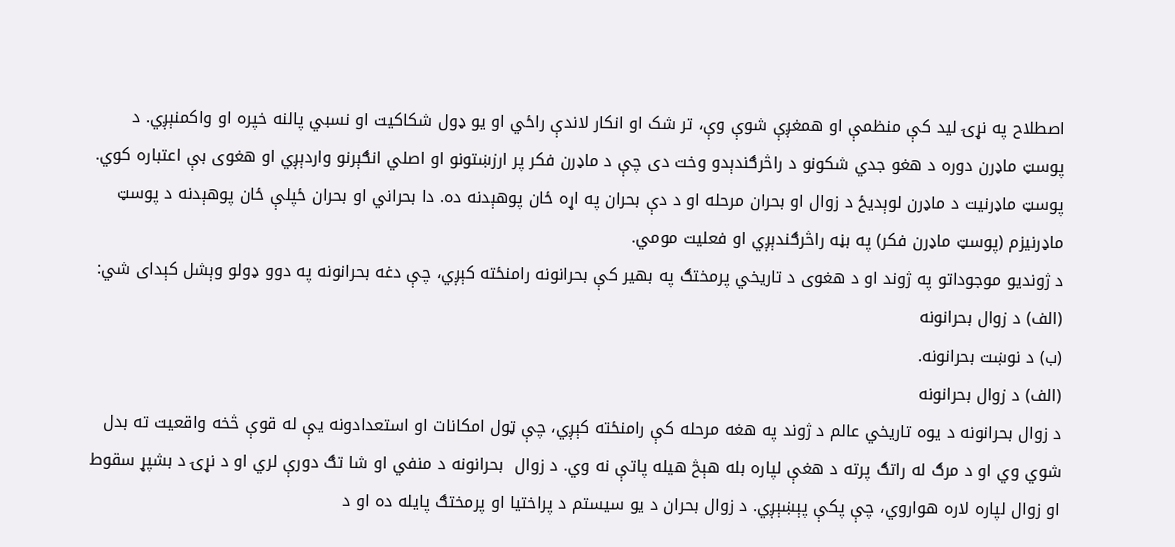اصطلاح په نړۍ ‌لید کې منظمې او همغږې شوې وې، تر شک او انکار لاندې راځي او یو ډول شکاکیت او نسبي‌ پالنه خپره او واکمنېږي. د پوسټ‌ ماډرن دوره د هغو جدي شکونو د راڅرګندېدو وخت دی چې د ماډرن فکر پر ارزښتونو او اصلي انګېرنو واردېږي او هغوی بې‌ اعتباره کوي.
پوسټ‌ ماډرنیت د ماډرن لوېدیځ د زوال او بحران مرحله او د دې بحران په اړه ځان ‌پوهېدنه ده. دا بحراني او بحران‌ ځپلې ځان ‌پوهېدنه د پوسټ‌ ماډرنیزم (پوسټ ‌ماډرن فکر) په بڼه راڅرګندېږي او فعلیت مومي.
د ژوندیو موجوداتو په ژوند او د هغوی د تاریخي پرمختګ په بهیر کې بحرانونه رامنځته کېږي، چې دغه بحرانونه په دوو ډولو وېشل کېدای شي:
(الف) د زوال بحرانونه
(ب) د نوښت بحرانونه.
(الف) د زوال بحرانونه
د زوال بحرانونه د یوه تاریخي عالم د ژوند په هغه مرحله کې رامنځته کېږي، چې ټول امکانات او استعدادونه یې له قوې څخه واقعیت ته بدل شوي وي او د مرګ له راتګ پرته د هغې لپاره بله هېڅ هیله پاتې نه وي. د زوال  بحرانونه د منفي او شا تګ دورې لري او د نړۍ د بشپړ سقوط او زوال لپاره لاره هواروي، چې پکې پېښېږي. د زوال بحران د یو سیستم د پراختیا او پرمختګ پایله ده او د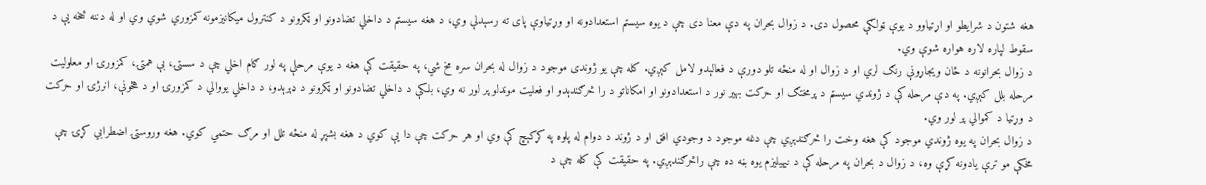هغه شتون د شرایطو او اړتیاوو د یوې ټولګې محصول دی. د زوال بحران په دې معنا دی چې د یوه سیستم استعدادونه او وړتیاوې پای ته رسېدلې وي، د هغه سیستم د داخلي تضادونو او ټکرونو د کنترول میکانیزمونه کمزوري شوي وي او له دننه څخه یې د سقوط لپاره لاره هواره شوې وي.
د زوال بحرانونه د ځان ‌ویجاړونې رنګ لري او د زوال او له منځه ‌تلو دورې د فعالېدو لامل کېږي. کله چې یو ژوندی موجود د زوال له بحران سره مخ شي، په حقیقت کې هغه د یوې مرحلې په لور ګام اخلي چې د سستۍ، بې‌ همتۍ، کمزورۍ او معلولیت مرحله بلل کېږي. په دې مرحله کې د ژوندي سیستم د پرمختګ او حرکت بهیر نور د استعدادونو او امکاناتو د را څرګندېدو او فعلیت موندلو پر لور نه وي، بلکې د داخلي تضادونو او ټکرونو د ډېرېدو، د داخلي یووالي د کمزورۍ او د هڅونې، انرژۍ او حرکت د وړتیا د کموالي پر لور وي.
د زوال بحران په یوه ژوندي موجود کې هغه وخت را څرګندېږي چې دغه موجود د وجودي افق او د ژوند د دوام له پلوه په کړکېچ کې وي او هر حرکت چې دا یې کوي د هغه بشپړ له منځه تلل او مرګ حتمي کوي. هغه وروستۍ اضطرابي کړۍ چې مخکې مو ترې یادونه کړې وه، د زوال د بحران په مرحله کې د نیهیلیزم یوه بڼه ده چې راڅرګندېږي. په حقیقت کې کله چې د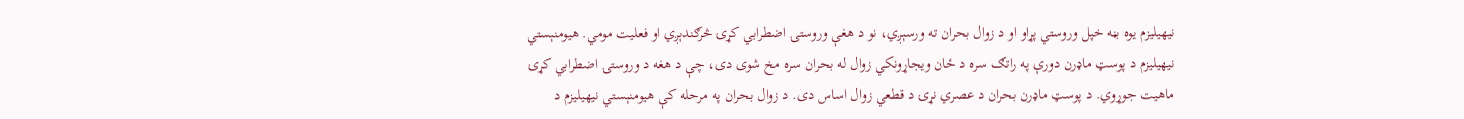نیهیلیزم یوه بڼه خپل وروستي پړاو او د زوال بحران ته ورسېږي، نو د هغې وروستۍ اضطرابي کړۍ څرګندېږي او فعلیت مومي. هیومنېستي نیهیلیزم د پوسټ ماډرن دورې په راتګ سره د ځان‌ ویجاړونکي زوال له بحران سره مخ شوی دی، چې د هغه د وروستۍ اضطرابي کړۍ ماهیت جوړوي. د پوسټ ماډرن بحران د عصري نړۍ د قطعي زوال اساس دی. د زوال بحران په مرحله کې هیومنېستي نیهیلیزم د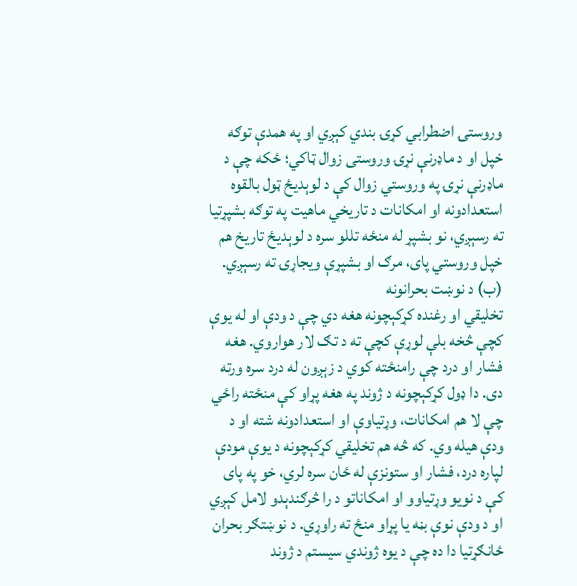وروستۍ اضطرابي کړۍ بندي کېږي او په همدې توګه خپل او د ماډرنې نړۍ وروستی زوال ټاکي؛ ځکه چې د ماډرنې نړۍ په وروستي زوال کې د لوېدیځ ټول بالقوه استعدادونه او امکانات د تاریخي ماهیت په توګه بشپړتیا ته رسېږي، نو بشپړ له منځه تللو سره د لوېدیځ تاریخ هم خپل وروستي پای، مرګ او بشپړې ویجاړۍ ته رسېږي.
(ب) د نوښت بحرانونه
تخلیقي او رغنده کړکېچونه هغه دي چې د ودې او له یوې کچې څخه بلې لوړې کچې ته د تګ لار هواروي. هغه فشار او درد چې رامنځته کوي د زېږون له درد سره ورته دی. دا ډول کړکېچونه د ژوند په هغه پړاو کې منځته راځي چې لا هم امکانات، وړتیاوې او استعدادونه شته او د ودې هیله وي. که څه هم تخلیقي کړکېچونه د یوې مودې لپاره درد، فشار او ستونزې له ځان سره لري، خو په پای کې د نویو وړتیاوو او امکاناتو د را څرګندېدو لامل کېږي او د ودې نوې بڼه یا پړاو منځ ته راوړي. د نوښتګر بحران ځانګړتیا دا ده چې د یوه ژوندي سیستم د ژوند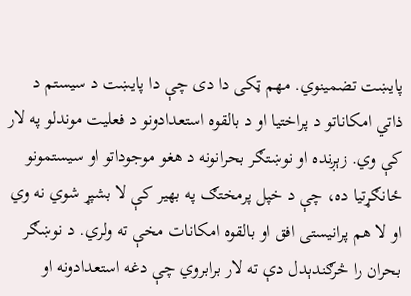پایښت تضمینوي. مهم ټکی دا دی چې دا پایښت د سیستم د ذاتي امکاناتو د پراختیا او د بالقوه استعدادونو د فعلیت موندلو په لار کې وي. زېږنده او نوښتګر بحرانونه د هغو موجوداتو او سیستمونو ځانګړتیا ده، چې د خپل پرمختګ په بهیر کې لا بشپړ شوي نه وي او لا هم پرانیستی افق او بالقوه امکانات مخې ته ولري. د نوښګر بحران را څرګندېدل دې ته لار برابروي چې دغه استعدادونه او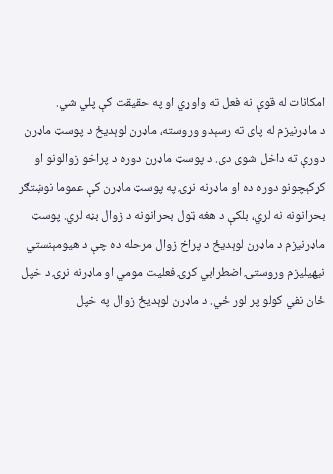امکانات له قوې نه فعل ته واوړي او په حقیقت کې پلي شي.
د ماډرنیزم له پای ته رسېدو وروسته، ماډرن لوېدیځ د پوسټ‌ ماډرن دورې ته داخل شوی دی. د پوسټ‌ ماډرن دوره د پراخو زوالونو او کړکېچونو دوره ده او ماډرنه نړۍ په پوسټ‌ ماډرن کې عموما نوښتګر بحرانونه نه لري، بلکې د هغه ټول بحرانونه د زوال بڼه لري. پوسټ‌ ماډرنیزم د ماډرن لوېدیځ د پراخ زوال‌ مرحله ده چې د هیومېنستي نیهیلیزم وروستۍ اضطرابي کړۍ فعلیت مومي او ماډرنه نړۍ د خپل ځان نفي کولو پر لور ځي. د ماډرن لوېدیځ زوال په خپل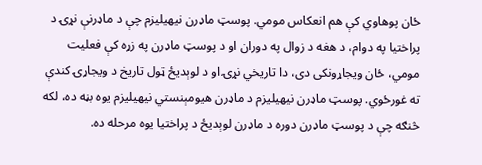ځان‌ پوهاوي کې هم انعکاس مومي. پوسټ‌ ماډرن نیهیلیزم چې د ماډرنې نړۍ د پراختیا په دوام، د هغه د زوال په دوران او د پوسټ‌ ماډرن په زړه کې فعلیت مومي، ځان ‌ویجاړونکی دی، دا تاریخي نړۍ او د لوېدیځ ټول تاریخ د ویجاړۍ کندې ته غورځوي. پوسټ‌ ماډرن نیهیلیزم د ماډرن هیومېنستي نیهیلیزم یوه بڼه ده، لکه څنګه چې د پوسټ‌ ماډرن دوره د ماډرن لوېدیځ د پراختیا یوه مرحله ده.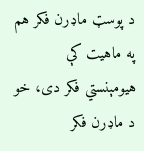د پوسټ‌ ماډرن فکر هم په ماهیت کې هیومېنستي فکر دی، خو د ماډرن فکر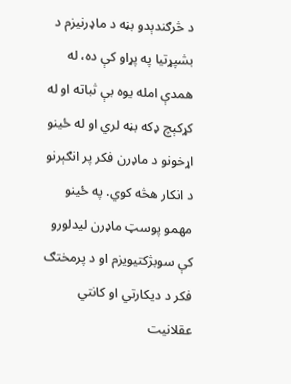د څرګندېدو بڼه د ماډرنیزم د بشپړتیا په پړاو کې ده، له همدې امله یوه بې ‌ثباته او له کړکېچ ډکه بڼه لري او له ځینو اړخونو د ماډرن فکر پر انګېرنو د انکار هڅه کوي. په ځینو مهمو پوسټ‌ ماډرن لیدلورو کې سوبژکتیویزم او د پرمختګ فکر د ديکارتي او کانتي عقلانیت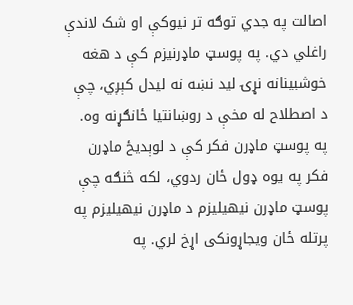اصالت په جدي توګه تر نیوکې او شک لاندې راغلي دي. په پوسټ ‌ماډرنیزم کې د هغه خوشبینانه نړۍ‌ لید نښه نه لیدل کېږي، چې د اصطلاح له مخې د روښانتیا ځانګړنه وه. په پوسټ‌ ماډرن فکر کې د لوېدیځ ماډرن فکر په یوه ډول ځان ردوي، لکه څنګه چې پوسټ‌ ماډرن نیهیلیزم د ماډرن نیهیلیزم په پرتله ځان‌ ویجاړونکی اړخ لري. په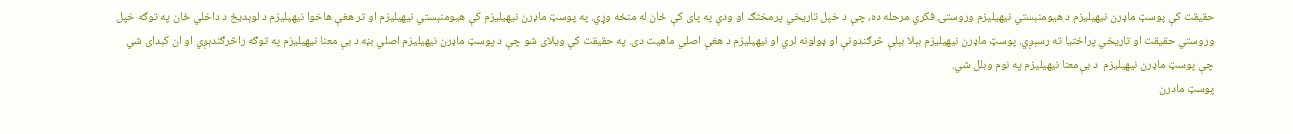حقیقت کې پوسټ‌ ماډرن نیهیلیزم د هیومنېستي نیهیلیزم وروستۍ فکري مرحله ده، چې د خپل تاریخي پرمختګ او ودې په پای کې ځان له منځه وړي. په پوسټ‌ ماډرن نیهیلیزم کې هیومنېستي نیهیلیزم او تر هغې هاخوا نیهیلیزم د لوېدیځ د داخلي ځان په توګه خپل وروستي حقیقت او تاریخي پراختیا ته رسېږي. پوسټ‌ ماډرن نیهیلیزم بېلا بېلې څرګندونې او ډولونه لري او نیهیلیزم د هغې اصلي ماهیت دی. په حقیقت کې ویلای شو چې د پوسټ‌ ماډرن نیهیلیزم اصلي بڼه د بې‌ معنا نیهیلیزم په توګه راڅرګندېږي او ان کېدای شي چې پوسټ‌ ماډرن نیهیلیزم  د بې‌معنا نیهیلیزم په نوم وبلل شي.
پوسټ مادرن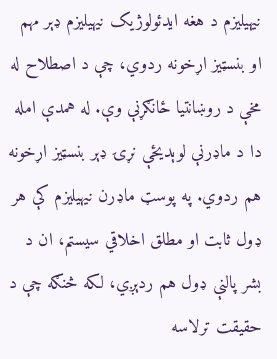نیهیلیزم د هغه ایدئولوژیک نیهیلیزم ډېر مهم او بنسټيز اړخونه ردوي، چې د اصطلاح له مخې د روښانتیا ځانګړنې وې. له همدې امله دا د ماډرنې لوېدیځې نړۍ ډېر بنسټیز اړخونه هم ردوي. په پوسټ ماډرن نیهیلیزم کې هر ډول ثابت او مطلق اخلاقي سیستم، ان د بشر پالنې ډول هم ردېږي، لکه څنګه چې د حقیقت ترلاسه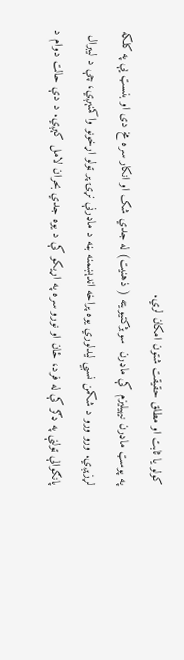کولو یا ثابت او مطلق حقیقت شتون امکان لري.
په پوسټ ماډرن نیهیلیزم کې ماډرن  سوبژکتیویته ( ذهنیت) له جدي شک او انکار سره مخ دی او بنسټ یې په کلکه لړزېږي. ورو ورو د شکمن نسبي لیدلوري یوه پراخه اندېښمنه بڼه د ماډرنې نړۍ پر ټولو اړخونو واکمنېږي، چې د لیبرال پانګوالې ټولنې په ډګر کې له فرد، ځان او نورو سره په اړیکو کې د یوه جدي بحران لامل کېږي. د دې حالت دوام د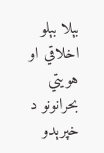بېلا بېلو اخلاقي او هویتي بحرانونو د خپرېدو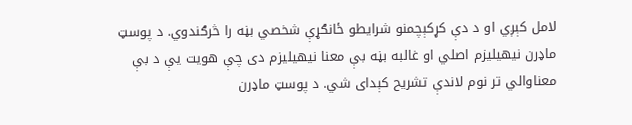لامل کېږي او د دې کړکېچمنو شرایطو ځانګړې شخصي بڼه را څرګندوي. د پوسټ‌ ماډرن نیهیلیزم اصلي او غالبه بڼه بې ‌معنا نیهیلیزم دی چې هویت یې د بې‌ معناوالي تر نوم لاندې تشریح کېدای شي. د پوسټ‌ ماډرن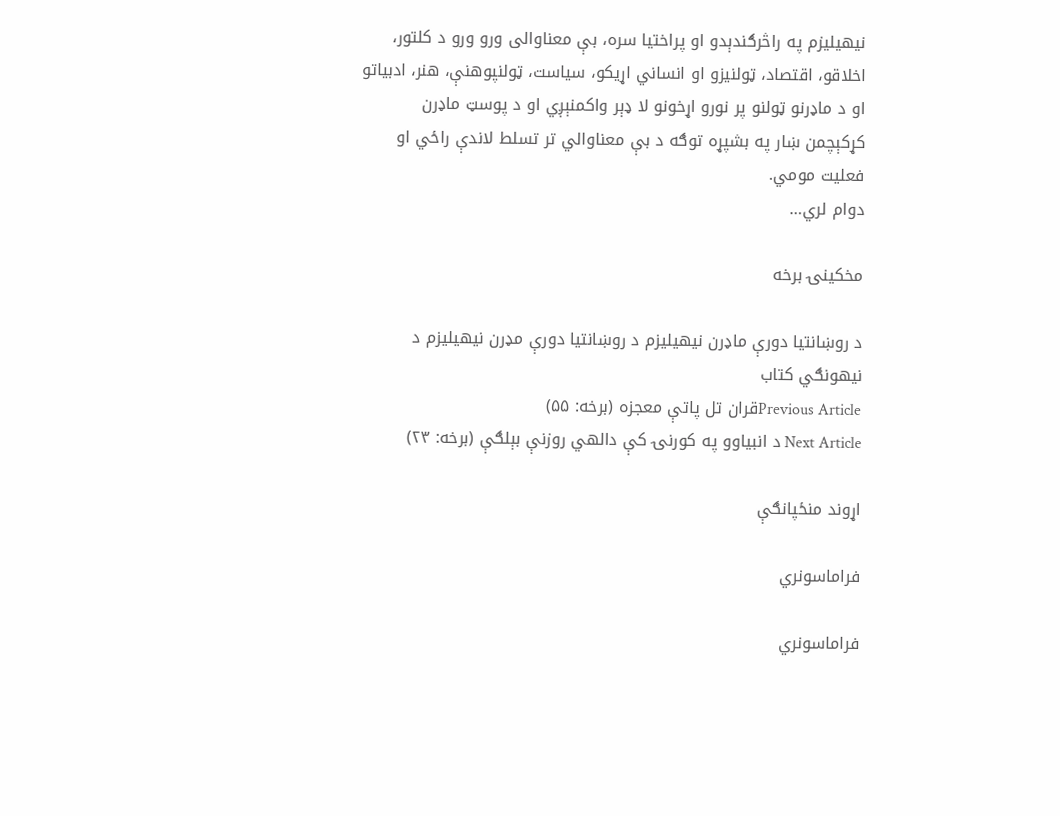نیهیلیزم په راڅرګندېدو او پراختیا سره، بې ‌معناوالی ورو ورو د کلتور، اخلاقو، اقتصاد، ټولنیزو او انساني اړیکو، سیاست، ټولنپوهنې، هنر، ادبیاتو او د ما‌ډرنو ټولنو پر نورو اړخونو لا ډېر واکمنېږي او د پوسټ‌ ماډرن کړکېچمن ښار په بشپړه توګه د بې‌ معناوالي تر تسلط لاندې راځي او فعلیت مومي.
دوام لري…

مخکینۍ برخه

د روښانتیا دورې ماډرن نیهیلیزم د روښانتیا دورې مډرن نیهیلیزم د نیهونګي کتاب
Previous Articleقران تل ‌پاتې معجزه (برخه: ۵۵)
Next Article د انبیاوو په کورنۍ کې دالهي روزنې بېلګې (برخه: ۲۳)

اړوند منځپانګې

فراماسونري

فراماسونري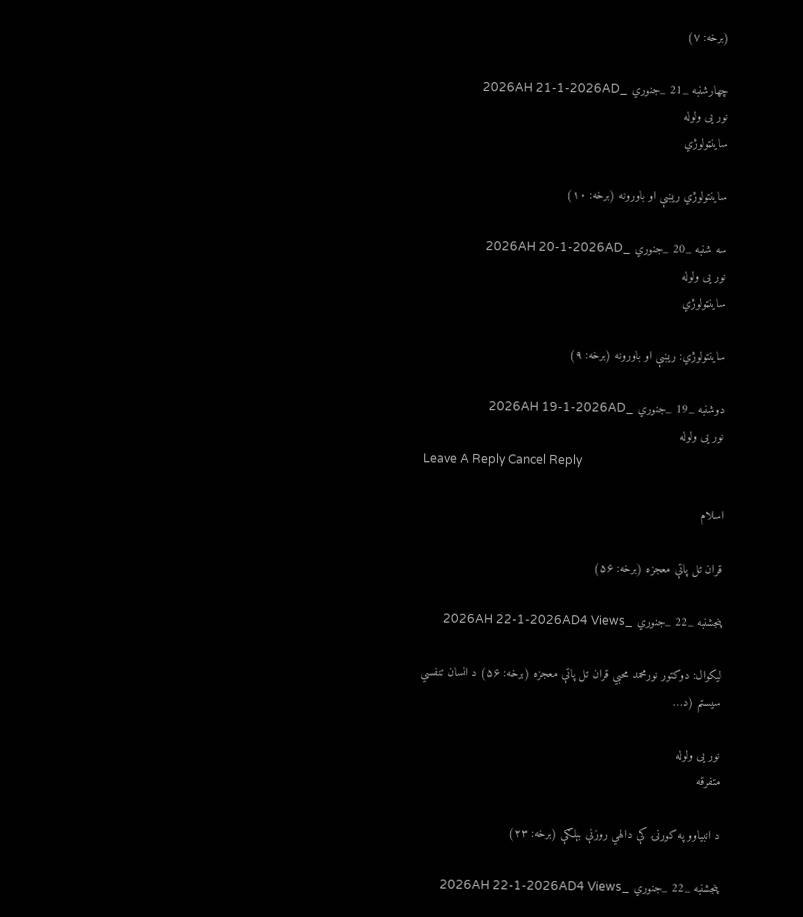(برخه: ۷)

چهارشنبه _21 _جنوري _2026AH 21-1-2026AD
نور یی ولوله
ساینټولوژي

ساينتولوژي ريښې او باورونه (برخه: ۱۰)

سه شنبه _20 _جنوري _2026AH 20-1-2026AD
نور یی ولوله
ساینټولوژي

ساینتولوژي: ریښې او باورونه (برخه: ۹)

دوشنبه _19 _جنوري _2026AH 19-1-2026AD
نور یی ولوله
Leave A Reply Cancel Reply

اسلام

قران تل ‌پاتې معجزه (برخه: ۵۶)

پنجشنبه _22 _جنوري _2026AH 22-1-2026AD4 Views

لیکوال: دوکتور نورمحمد محبي قران تل ‌پاتې معجزه (برخه: ۵۶) د انسان تنفسي سيستم (د…

نور یی ولوله
متفرقه

د انبیاوو په کورنۍ کې دالهي روزنې بېلګې (برخه: ۲۳)

پنجشنبه _22 _جنوري _2026AH 22-1-2026AD4 Views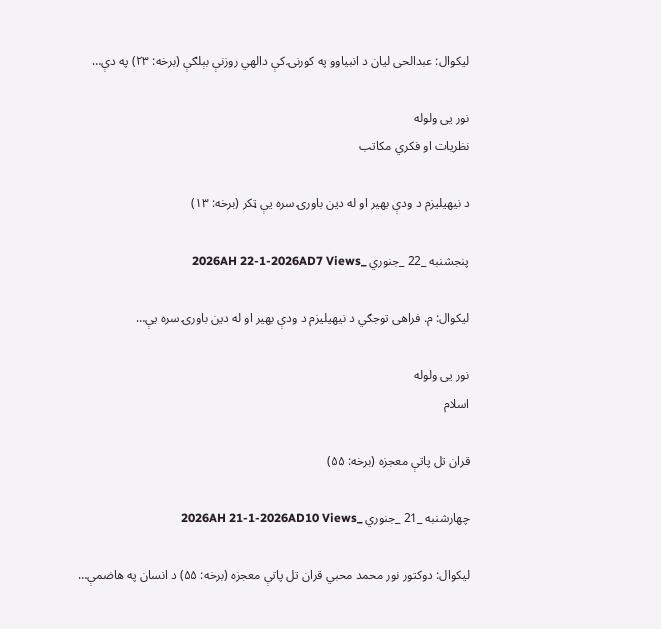لیکوال: عبدالحی لیان د انبیاوو په کورنۍ کې دالهي روزنې بېلګې (برخه: ۲۳) په دې…

نور یی ولوله
نظریات او فکري مکاتب

د نیهیلیزم د ودې بهیر او له دین باورۍ سره یې ټکر (برخه: ۱۳)

پنجشنبه _22 _جنوري _2026AH 22-1-2026AD7 Views

لیکوال: م. فراهی توجګي د نیهیلیزم د ودې بهیر او له دین باورۍ سره یې…

نور یی ولوله
اسلام

قران تل ‌پاتې معجزه (برخه: ۵۵)

چهارشنبه _21 _جنوري _2026AH 21-1-2026AD10 Views

لیکوال: دوکتور نور محمد محبي قران تل ‌پاتې معجزه (برخه: ۵۵) د انسان په هاضمې…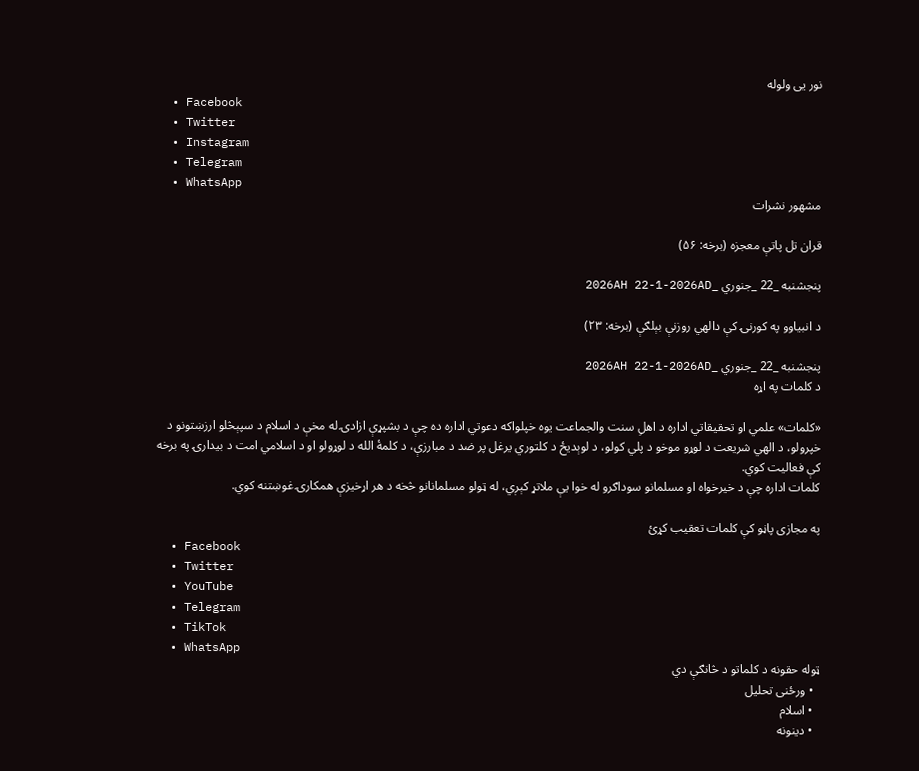نور یی ولوله
  • Facebook
  • Twitter
  • Instagram
  • Telegram
  • WhatsApp
مشهور نشرات

قران تل ‌پاتې معجزه (برخه: ۵۶)

پنجشنبه _22 _جنوري _2026AH 22-1-2026AD

د انبیاوو په کورنۍ کې دالهي روزنې بېلګې (برخه: ۲۳)

پنجشنبه _22 _جنوري _2026AH 22-1-2026AD
د کلمات په اړه

«کلمات» علمي او تحقیقاتي اداره د اهلِ سنت والجماعت یوه خپلواکه دعوتي اداره ده چې د بشپړې ازادۍ له مخې د اسلام د سپېڅلو ارزښتونو د خپرولو، د الهي شریعت د لوړو موخو د پلي کولو، د لوېدیځ د کلتوري یرغل پر ضد د مبارزې، د کلمۀ الله د لوړولو او د اسلامي امت د بیدارۍ په برخه کې فعالیت کوي.
کلمات اداره چې د خیرخواه او مسلمانو سوداګرو له خوا یې ملاتړ کېږي، له ټولو مسلمانانو څخه د هر اړخیزې همکارۍ غوښتنه کوي.

په مجازی پاڼو کې کلمات تعقیب کړئ
  • Facebook
  • Twitter
  • YouTube
  • Telegram
  • TikTok
  • WhatsApp
ټوله حقونه د کلماتو د څانګې دي
  • ورځنی تحلیل
  • اسلام
  • دینونه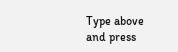Type above and press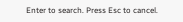Enter to search. Press Esc to cancel.